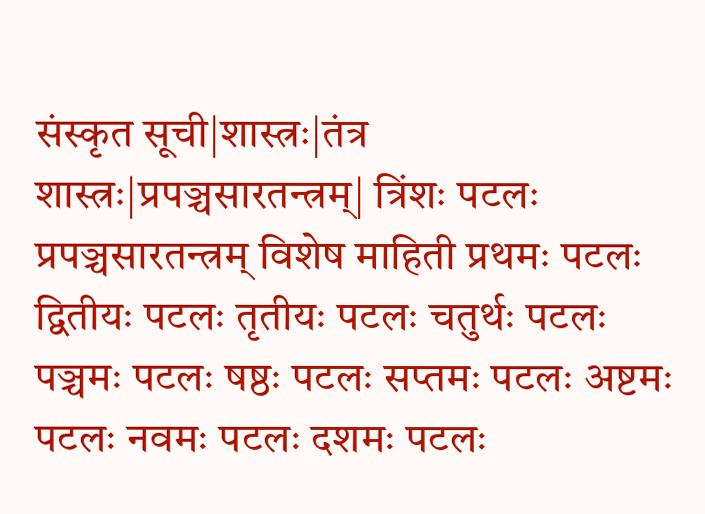संस्कृत सूची|शास्त्रः|तंत्र शास्त्रः|प्रपञ्चसारतन्त्रम्| त्रिंशः पटलः प्रपञ्चसारतन्त्रम् विशेष माहिती प्रथमः पटलः द्वितीयः पटलः तृतीयः पटलः चतुर्थः पटलः पञ्चमः पटलः षष्ठः पटलः सप्तमः पटलः अष्टमः पटलः नवमः पटलः दशमः पटलः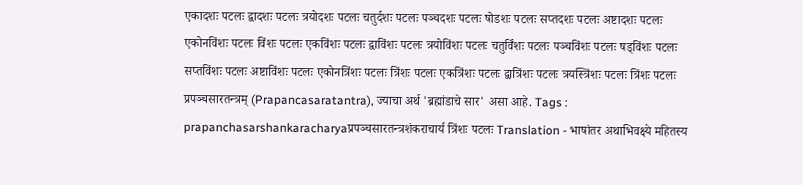एकादशः पटलः द्वादशः पटलः त्रयोदशः पटलः चतुर्दशः पटलः पञ्चदशः पटलः षोडशः पटलः सप्तदशः पटलः अष्टादशः पटलः एकोनविंशः पटलः विंशः पटलः एकविंशः पटलः द्वाविंशः पटलः त्रयोविंशः पटलः चतुर्विंशः पटलः पञ्चविंशः पटलः षड्विंशः पटलः सप्तविंशः पटलः अष्टाविंशः पटलः एकोनत्रिंशः पटलः त्रिंशः पटलः एकत्रिंशः पटलः द्वात्रिंशः पटलः त्रयस्त्रिंशः पटलः त्रिंशः पटलः प्रपञ्चसारतन्त्रम् (Prapancasaratantra), ज्याचा अर्थ 'ब्रह्मांडाचे सार' असा आहे. Tags : prapanchasarshankaracharyaप्रपञ्चसारतन्त्रशंकराचार्य त्रिंशः पटलः Translation - भाषांतर अथाभिवक्ष्ये महितस्य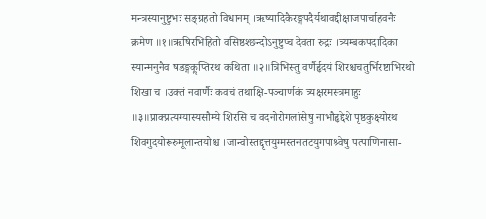मन्त्रस्यानुष्टुभः सङ्ग्रहतो विधानम् ।ऋष्यादिकैरङ्गपदैर्यथावद्दीक्षाजपार्चाहवनैः क्रमेण ॥१॥ऋषिरभिहितो वसिष्ठश्छन्दोऽनुष्टुप्च देवता रुद्रः ।त्र्यम्बकपदादिका स्यान्मनुनैव षडङ्गकॢप्तिरथ कथिता ॥२॥त्रिभिस्तु वर्णैर्हृदयं शिरश्चचतुर्भिरष्टाभिरथो शिखा च ।उक्तं नवार्णैः कवचं तथाक्षि-पञ्चार्णकं त्र्यक्षरमस्त्रमाहुः ॥३॥प्राक्प्रत्यग्यास्यसौम्ये शिरसि च वदनोरोगलांसेषु नाभौहृद्देशे पृष्ठकुक्ष्योरथ शिवगुदयोरूरुमूलान्तयोश्च ।जान्वोस्तद्दृत्तयुग्मस्तनतटयुगपाश्र्वेषु पत्पाणिनासा-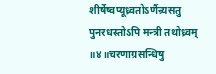शीर्षेष्वप्यूध्र्वतोऽर्णैन्र्यसतु पुनरधस्तोऽपि मन्त्री तथोध्र्वम् ॥४॥चरणाग्रसन्धिषु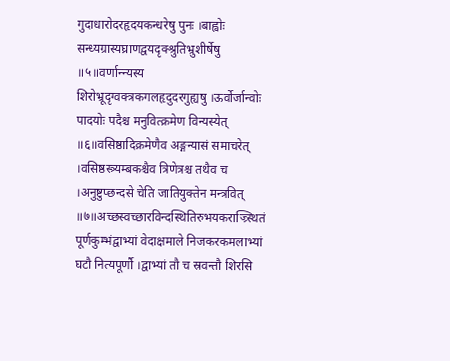गुदाधारोदरहृदयकन्धरेषु पुनः ।बाह्वोः सन्ध्यग्रास्यघ्राणद्वयदृक्श्रुतिभ्रुशीर्षेषु ॥५॥वर्णान्न्यस्य शिरोभ्रूदृग्वक्त्रकगलहृदुदरगुह्यषु ।ऊर्वोर्जान्वोः पादयोः पदैश्च मनुवित्क्रमेण विन्यस्येत् ॥६॥वसिष्ठादिक्रमेणैव अङ्गन्यासं समाचरेत् ।वसिष्ठस्त्र्यम्बकश्चैव त्रिणेत्रश्च तथैव च ।अनुष्टुप्छन्दसे चेति जातियुक्तेन मन्त्रवित् ॥७॥अच्छस्वच्छारविन्दस्थितिरुभयकराज्र्स्थितं पूर्णकुम्भंद्वाभ्यां वेदाक्षमाले निजकरकमलाभ्यां घटौ नित्यपूर्णौ ।द्वाभ्यां तौ च स्रवन्तौ शिरसि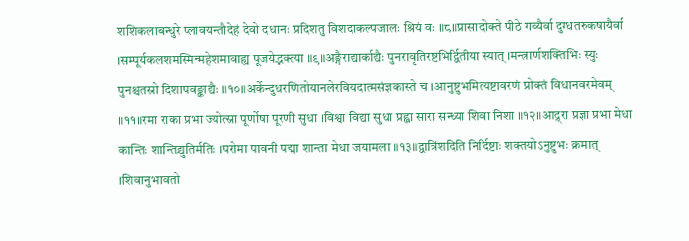शशिकलाबन्धुरे प्लावयन्तौदेहं देवो दधानः प्रदिशतु विशदाकल्पजालः श्रियं वः ॥८॥प्रासादोक्ते पीठे गव्यैर्वा दुग्धतरुकषायैर्वा ।सम्पूर्यकलशमस्मिन्महेशमावाह्य पूजयेद्भक्त्या ॥९॥अङ्गैराद्यार्काद्यैः पुनरावृतिरष्टभिर्द्वितीया स्यात् ।मन्त्रार्णशक्तिभिः स्युः पुनश्चतस्रो दिशापवङ्काद्यैः ॥१०॥अर्केन्दुधरणितोयानलेरवियदात्मसंज्ञकास्ते च ।आनुष्टुभमित्यष्टावरणं प्रोक्तं विधानवरमेवम् ॥११॥रमा राका प्रभा ज्योत्स्ना पूर्णोषा पूरणी सुधा ।विश्वा विद्या सुधा प्रह्वा सारा सन्ध्या शिवा निशा ॥१२॥आद्र्रा प्रज्ञा प्रभा मेधा कान्तिः शान्तिद्र्युतिर्मतिः ।परोमा पावनी पद्मा शान्ता मेधा जयामला ॥१३॥द्वात्रिंशदिति निर्दिष्टाः शक्तयोऽनुष्टुभः क्रमात् ।शिवानुभावतो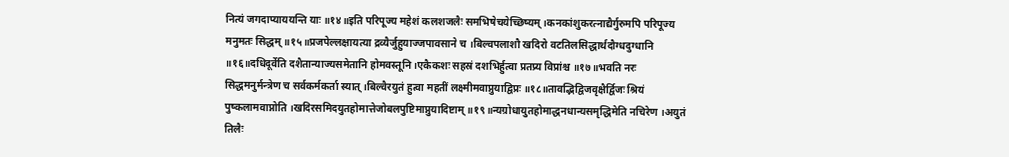नित्यं जगदाप्याययन्ति याः ॥१४॥इति परिपूज्य महेशं कलशजलैः समभिषेचयेच्छिष्यम् ।कनकांशुकरत्नाद्यैर्गुरुमपि परिपूज्य मनुमतः सिद्धम् ॥१५॥प्रजपेल्लक्षायत्या द्रव्यैर्जुहुयाज्जपावसाने च ।बिल्वपलाशौ खदिरो वटतिलसिद्धार्थदौग्धदुग्धानि ॥१६॥दधिदूर्वेति दशैतान्याज्यसमेतानि होमवस्तूनि ।एकैकशः सहस्रं दशभिर्हुत्वा प्रतप्र्य विप्रांश्च ॥१७॥भवति नरः सिद्धमनुर्मन्त्रेण च सर्वकर्मकर्ता स्यात् ।बिल्वैरयुतं हुत्वा महतीं लक्ष्मीमवाप्नुयाद्विप्रः ॥१८॥तावद्भिद्विजवृक्षैर्द्विजः श्रियं पुष्कलामवाप्नोति ।खदिरसमिदयुतहोमात्तेजोबलपुष्टिमाप्नुयादिष्टाम् ॥१९॥न्यग्रोधायुतहोमाद्धनधान्यसमृद्धिमेति नचिरेण ।अयुतं तिलैः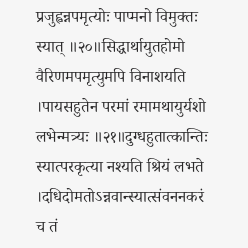प्रजुह्वन्नपमृत्योः पाप्मनो विमुक्तः स्यात् ॥२०॥सिद्धार्थायुतहोमो वैरिणमपमृत्युमपि विनाशयति ।पायसहुतेन परमां रमामथायुर्यशो लभेन्मत्र्यः ॥२१॥दुग्धहुतात्कान्तिः स्यात्परकृत्या नश्यति श्रियं लभते ।दधिदोमतोऽन्नवान्स्यात्संवननकरं च तं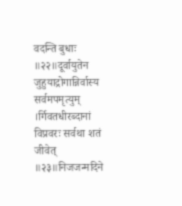वदन्ति बुधाः ॥२२॥दूर्वायुतेन जुहुयाद्रोगान्निर्वास्य सर्वमपमृत्युम् ।र्गिवतधीरब्दानां विप्रवरः सर्वथा शतं जीवेत् ॥२३॥निजजन्मदिने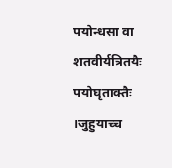पयोन्धसा वा शतवीर्यत्रितयैः पयोघृताक्तैः ।जुहुयाच्च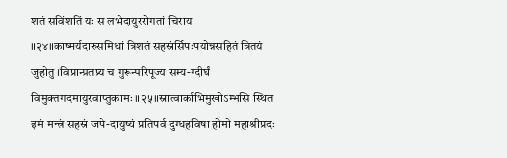शतं सविंशतिं यः स लभेदायुररोगतां चिराय ॥२४॥काष्मर्यदारुसमिधां त्रिशतं सहस्रंर्सिपःपयोन्नसहितं त्रितयं जुहोतु ।विप्रान्प्रतप्र्य च गुरून्परिपूज्य सम्य-ग्दीर्घं विमुक्तगदमायुरवाप्तुकामः ॥२५॥स्नात्वार्काभिमुखोऽम्भसि स्थित इमं मन्त्रं सहस्रं जपे-दायुष्यं प्रतिपर्व दुग्धहविषा होमो महाश्रीप्रदः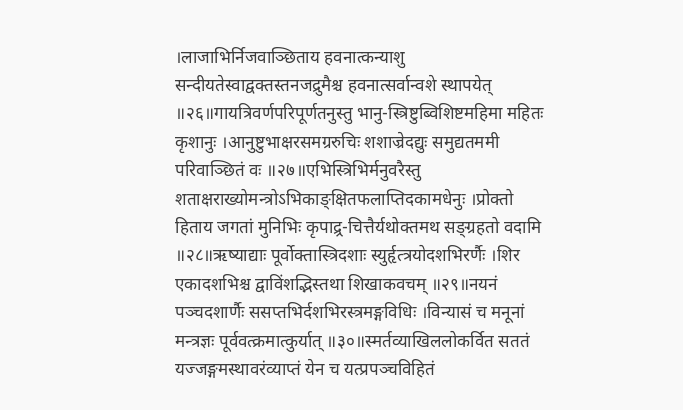।लाजाभिर्निजवाञ्छिताय हवनात्कन्याशु सन्दीयतेस्वाद्वक्तस्तनजद्रुमैश्च हवनात्सर्वान्वशे स्थापयेत् ॥२६॥गायत्रिवर्णपरिपूर्णतनुस्तु भानु-स्त्रिष्टुब्विशिष्टमहिमा महितः कृशानुः ।आनुष्टुभाक्षरसमग्ररुचिः शशाज्रेदद्युः समुद्यतममी परिवाञ्छितं वः ॥२७॥एभिस्त्रिभिर्मनुवरैस्तु शताक्षराख्योमन्त्रोऽभिकाङ्क्षितफलाप्तिदकामधेनुः ।प्रोक्तो हिताय जगतां मुनिभिः कृपाद्र्र-चित्तैर्यथोक्तमथ सङ्ग्रहतो वदामि ॥२८॥ऋष्याद्याः पूर्वोक्तास्त्रिदशाः स्युर्हृत्त्रयोदशभिरर्णैः ।शिर एकादशभिश्च द्वाविंशद्भिस्तथा शिखाकवचम् ॥२९॥नयनं पञ्चदशार्णैः ससप्तभिर्दशभिरस्त्रमङ्गविधिः ।विन्यासं च मनूनां मन्त्रज्ञः पूर्ववत्क्रमात्कुर्यात् ॥३०॥स्मर्तव्याखिललोकर्वित सततं यज्जङ्गमस्थावरंव्याप्तं येन च यत्प्रपञ्चविहितं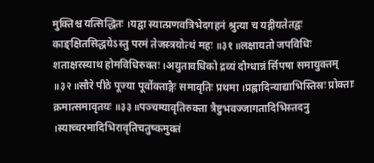मुक्तिश्च यत्सिद्धितः ।यद्वा स्यात्प्रणवत्रिभेदगहनं श्रुत्या च यद्गीयतेतद्वः काङ्क्षितसिद्धयेऽस्तु परमं तेजस्त्रयोत्थं महः ॥३१॥लक्षायतो जपविधिः शताक्षरस्याथ होमविधिरुक्तः ।अयुतावधिको द्रव्यं दौग्धान्नं र्सिपषा समायुक्तम् ॥३२॥सौरे पीठे पूज्या पूर्वोक्ताङ्गैः समावृतिः प्रथमा ।प्रह्लादिन्याद्याभिस्तिस्रः प्रोक्ताः क्रमात्समावृतयः ॥३३॥पञ्चम्यावृतिरुक्ता त्रैष्टुभवज्जागतादिभिस्तदनु ।स्याच्चरमादिभिरावृतिचतुष्कमुक्तं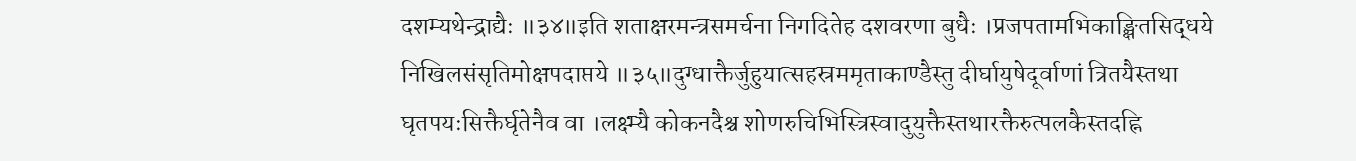दशम्यथेन्द्राद्यैः ॥३४॥इति शताक्षरमन्त्रसमर्चना निगदितेह दशवरणा बुधैः ।प्रजपतामभिकाङ्क्षितसिद्धये निखिलसंसृतिमोक्षपदाप्तये ॥३५॥दुग्धाक्तैर्जुहुयात्सहस्रममृताकाण्डैस्तु दीर्घायुषेदूर्वाणां त्रितयैस्तथा घृतपयःसिक्तैर्घृतेनैव वा ।लक्ष्म्यै कोकनदैश्च शोणरुचिभिस्त्रिस्वादुयुक्तैस्तथारक्तैरुत्पलकैस्तदह्नि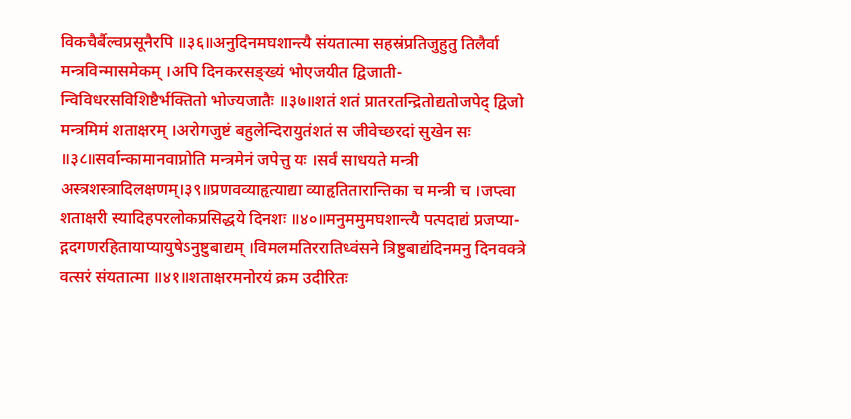विकचैर्बैल्वप्रसूनैरपि ॥३६॥अनुदिनमघशान्त्यै संयतात्मा सहस्रंप्रतिजुहुतु तिलैर्वा मन्त्रविन्मासमेकम् ।अपि दिनकरसङ्ख्यं भोएजयीत द्विजाती-न्विविधरसविशिष्टैर्भक्तितो भोज्यजातैः ॥३७॥शतं शतं प्रातरतन्द्रितोद्यतोजपेद् द्विजो मन्त्रमिमं शताक्षरम् ।अरोगजुष्टं बहुलेन्दिरायुतंशतं स जीवेच्छरदां सुखेन सः ॥३८॥सर्वान्कामानवाप्नोति मन्त्रमेनं जपेत्तु यः ।सर्वं साधयते मन्त्री अस्त्रशस्त्रादिलक्षणम्।३९॥प्रणवव्याहृत्याद्या व्याहृतितारान्तिका च मन्त्री च ।जप्त्वा शताक्षरी स्यादिहपरलोकप्रसिद्धये दिनशः ॥४०॥मनुममुमघशान्त्यै पत्पदाद्यं प्रजप्या-द्गदगणरहितायाप्यायुषेऽनुष्टुबाद्यम् ।विमलमतिररातिध्वंसने त्रिष्टुबाद्यंदिनमनु दिनवक्त्रे वत्सरं संयतात्मा ॥४१॥शताक्षरमनोरयं क्रम उदीरितः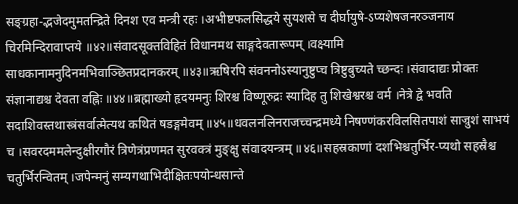सङ्ग्रहा-द्भजेदमुमतन्द्रिते दिनश एव मन्त्री रहः ।अभीष्टफलसिद्धये सुयशसे च दीर्घायुषे-ऽप्यशेषजनरञ्जनाय चिरमिन्दिरावाप्तये ॥४२॥संवादसूक्तविहितं विधानमथ साङ्गदेवतारूपम् ।वक्ष्यामि साधकानामनुदिनमभिवाञ्छितप्रदानकरम् ॥४३॥ऋषिरपि संवननोऽस्यानुष्टुप्च त्रिष्टुबुच्यते च्छन्दः ।संवादाद्यः प्रोक्तः संज्ञानाद्यश्च देवता वह्निः ॥४४॥ब्रह्माख्यो हृदयमनुः शिरश्च विष्णूरुद्रः स्यादिह तु शिखेश्वरश्च वर्म ।नेत्रे द्वे भवति सदाशिवस्तथास्त्रंसर्वात्मेत्यथ कथितं षडङ्गमेवम् ॥४५॥धवलनलिनराजच्चन्द्रमध्ये निषण्णंकरविलसितपाशं साज्रुशं साभयं च ।सवरदममलेन्दुक्षीरगौरं त्रिणेत्रंप्रणमत सुरवक्त्रं मुङ्क्षु संवादयन्त्रम् ॥४६॥सहस्रकाणां दशभिश्चतुर्भिर-प्यथो सहस्रैश्च चतुर्भिरन्वितम् ।जपेन्मनुं सम्यगथाभिदीक्षितःपयोन्धसान्ते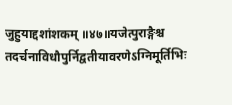जुहुयाद्दशांशकम् ॥४७॥यजेत्पुराङ्गैश्च तदर्चनाविधौपुर्निद्वतीयावरणेऽग्निमूर्तिभिः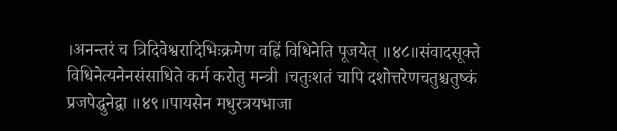।अनन्तरं च त्रिदिवेश्वरादिभिःक्रमेण वह्निं विधिनेति पूजयेत् ॥४८॥संवादसूक्ते विधिनेत्यनेनसंसाधिते कर्म करोतु मन्त्री ।चतुःशतं चापि दशोत्तरेणचतुश्चतुष्कं प्रजपेद्धुनेद्वा ॥४९॥पायसेन मधुरत्रयभाजा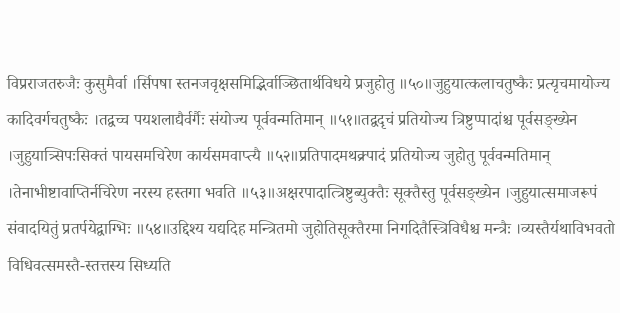विप्रराजतरुजैः कुसुमैर्वा ।र्सिपषा स्तनजवृक्षसमिद्भिर्वाञ्छितार्थविधये प्रजुहोतु ॥५०॥जुहुयात्कलाचतुष्कैः प्रत्यृचमायोज्य कादिवर्गचतुष्कैः ।तद्वच्च पयशलाद्यैर्वर्गैः संयोज्य पूर्ववन्मतिमान् ॥५१॥तद्वदृचं प्रतियोज्य त्रिष्टुप्पादांश्च पूर्वसङ्ख्येन ।जुहुयात्र्सिपःसिक्तं पायसमचिरेण कार्यसमवाप्त्यै ॥५२॥प्रतिपादमथक्र्पादं प्रतियोज्य जुहोतु पूर्ववन्मतिमान् ।तेनाभीष्टावाप्तिर्नचिरेण नरस्य हस्तगा भवति ॥५३॥अक्षरपादात्त्रिष्टुब्युक्तैः सूक्तैस्तु पूर्वसङ्ख्येन ।जुहुयात्समाजरूपं संवादयितुं प्रतर्पयेद्वाग्भिः ॥५४॥उद्दिश्य यद्यदिह मन्त्रितमो जुहोतिसूक्तैरमा निगदितैस्त्रिविधैश्च मन्त्रैः ।व्यस्तैर्यथाविभवतो विधिवत्समस्तै-स्तत्तस्य सिध्यति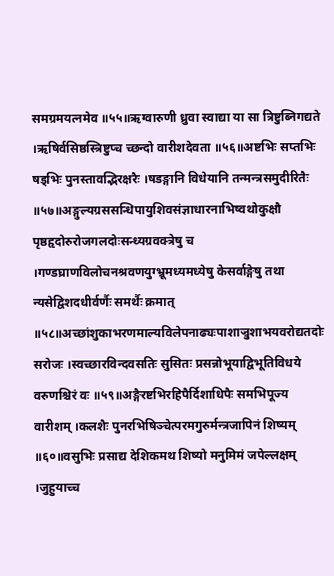समग्रमयत्नमेव ॥५५॥ऋग्वारुणी ध्रुवा स्वाद्या या सा त्रिष्टुब्निगद्यते ।ऋषिर्वसिष्ठस्त्रिष्टुप्च च्छन्दो वारीशदेवता ॥५६॥अष्टभिः सप्तभिः षड्भिः पुनस्तावद्भिरक्षरैः ।षडङ्गानि विधेयानि तन्मन्त्रसमुदीरितैः ॥५७॥अङ्गुल्यग्रससन्धिपायुशिवसंज्ञाधारनाभिष्वथोकुक्षौ पृष्ठहृदोरुरोजगलदोःसन्ध्यग्रवक्त्रेषु च ।गण्डघ्राणविलोचनश्रवणयुग्भ्रूमध्यमध्येषु केसर्वाङ्गेषु तथा न्यसेद्विशदधीर्वर्णैः समर्थैः क्रमात् ॥५८॥अच्छांशुकाभरणमाल्यविलेपनाढ्यःपाशाज्रुशाभयवरोद्यतदोः सरोजः ।स्वच्छारविन्दवसतिः सुसितः प्रसन्नोभूयाद्विभूतिविधये वरुणश्चिरं वः ॥५९॥अङ्गैरष्टभिरहिपैर्दिशाधिपैः समभिपूज्य वारीशम् ।कलशैः पुनरभिषिञ्चेत्परमगुरुर्मन्त्रजापिनं शिष्यम् ॥६०॥वसुभिः प्रसाद्य देशिकमथ शिष्यो मनुमिमं जपेल्लक्षम् ।जुहुयाच्च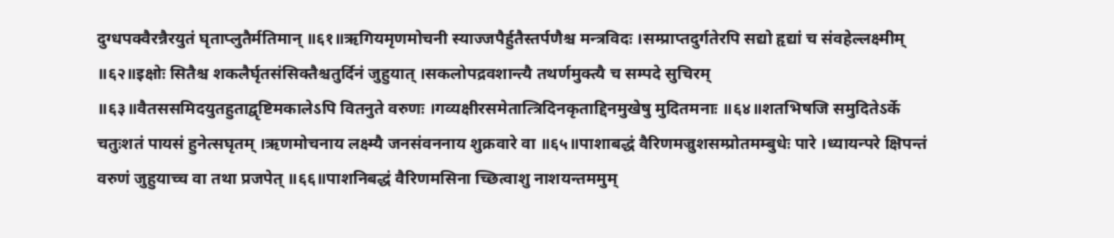दुग्धपक्वैरन्नैरयुतं घृताप्लुतैर्मतिमान् ॥६१॥ऋगियमृणमोचनी स्याज्जपैर्हुतैस्तर्पणैश्च मन्त्रविदः ।सम्प्राप्तदुर्गतेरपि सद्यो हृद्यां च संवहेल्लक्ष्मीम् ॥६२॥इक्षोः सितैश्च शकलैर्घृतसंसिक्तैश्चतुर्दिनं जुहुयात् ।सकलोपद्रवशान्त्यै तथर्णमुक्त्यै च सम्पदे सुचिरम् ॥६३॥वैतससमिदयुतहुताद्वृष्टिमकालेऽपि वितनुते वरुणः ।गव्यक्षीरसमेतात्त्रिदिनकृताद्दिनमुखेषु मुदितमनाः ॥६४॥शतभिषजि समुदितेऽर्के चतुःशतं पायसं हुनेत्सघृतम् ।ऋणमोचनाय लक्ष्म्यै जनसंवननाय शुक्रवारे वा ॥६५॥पाशाबद्धं वैरिणमज्रुशसम्प्रोतमम्बुधेः पारे ।ध्यायन्परे क्षिपन्तं वरुणं जुहुयाच्च वा तथा प्रजपेत् ॥६६॥पाशनिबद्धं वैरिणमसिना च्छित्वाशु नाशयन्तममुम्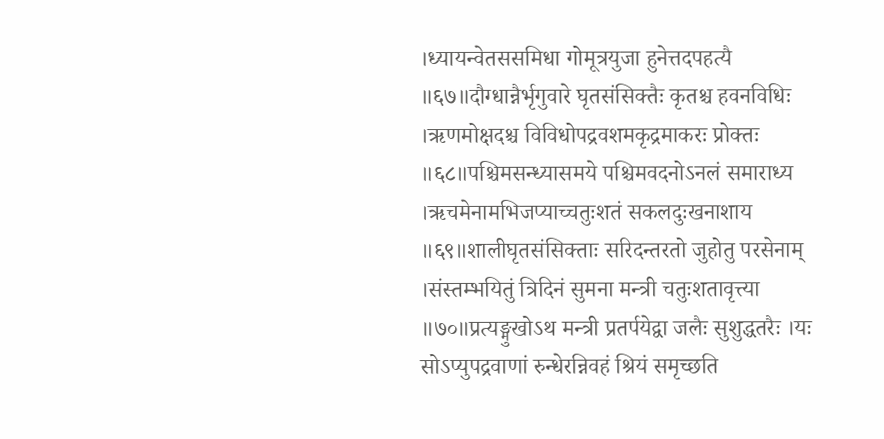।ध्यायन्वेतससमिधा गोमूत्रयुजा हुनेत्तदपहत्यै ॥६७॥दौग्धान्नैर्भृगुवारे घृतसंसिक्तैः कृतश्च हवनविधिः ।ऋणमोक्षदश्च विविधोपद्रवशमकृद्रमाकरः प्रोक्तः ॥६८॥पश्चिमसन्ध्यासमये पश्चिमवदनोऽनलं समाराध्य ।ऋचमेनामभिजप्याच्चतुःशतं सकलदुःखनाशाय ॥६९॥शालीघृतसंसिक्ताः सरिदन्तरतो जुहोतु परसेनाम् ।संस्तम्भयितुं त्रिदिनं सुमना मन्त्री चतुःशतावृत्त्या ॥७०॥प्रत्यङ्मुखोऽथ मन्त्री प्रतर्पयेद्वा जलैः सुशुद्धतरैः ।यः सोऽप्युपद्रवाणां रुन्धेरन्निवहं श्रियं समृच्छति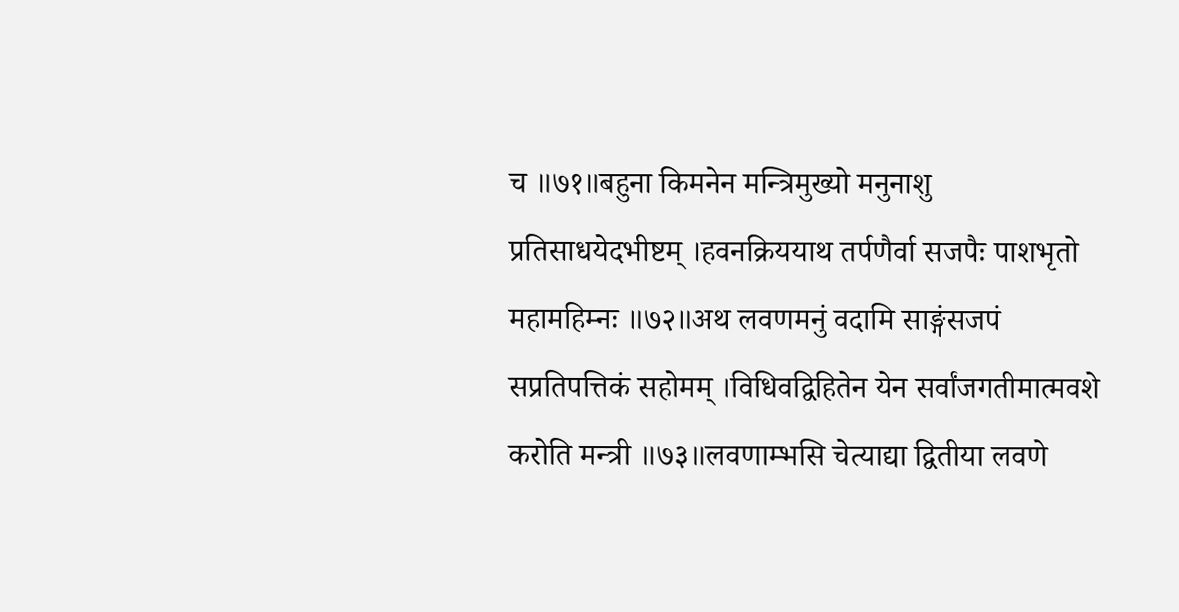च ॥७१॥बहुना किमनेन मन्त्रिमुख्यो मनुनाशु प्रतिसाधयेदभीष्टम् ।हवनक्रिययाथ तर्पणैर्वा सजपैः पाशभृतो महामहिम्नः ॥७२॥अथ लवणमनुं वदामि साङ्गंसजपं सप्रतिपत्तिकं सहोमम् ।विधिवद्विहितेन येन सर्वांजगतीमात्मवशे करोति मन्त्री ॥७३॥लवणाम्भसि चेत्याद्या द्वितीया लवणे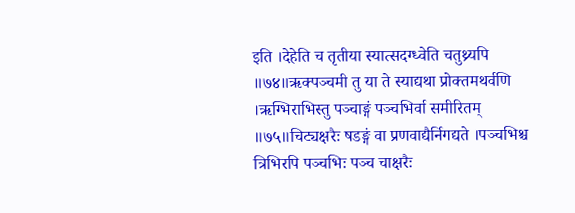इति ।देहेति च तृतीया स्यात्सदग्ध्वेति चतुथ्र्यपि ॥७४॥ऋक्पञ्चमी तु या ते स्याद्यथा प्रोक्तमथर्वणि ।ऋग्भिराभिस्तु पञ्चाङ्गं पञ्चभिर्वा समीरितम् ॥७५॥चिट्यक्षरैः षडङ्गं वा प्रणवाद्यैर्निगद्यते ।पञ्चभिश्च त्रिभिरपि पञ्चभिः पञ्च चाक्षरैः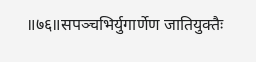॥७६॥सपञ्चभिर्युगार्णेण जातियुक्तैः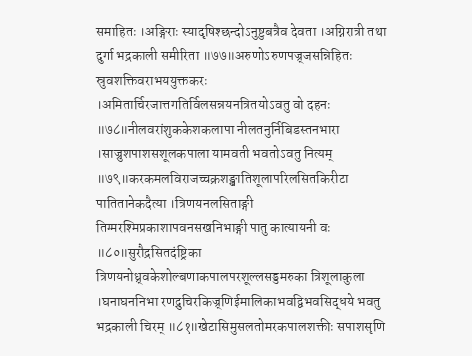समाहितः ।अङ्गिराः स्यादृषिश्छन्दोऽनुष्टुबत्रैव देवता ।अग्निरात्री तथा दुर्गा भद्रकाली समीरिता ॥७७॥अरुणोऽरुणपज्र्जसन्निहितः स्रुवशक्तिवराभययुक्तकरः ।अमितार्चिरजात्तगतिर्विलसन्नयनत्रितयोऽवतु वो दहनः ॥७८॥नीलवरांशुककेशकलापा नीलतनुर्निबिडस्तनभारा ।साज्रुशपाशसशूलकपाला यामवती भवतोऽवतु नित्यम् ॥७९॥करकमलविराजच्चक्रशङ्खातिशूलापरिलसितकिरीटा पातितानेकदैत्या ।त्रिणयनलसिताङ्गी तिग्मरश्मिप्रकाशापवनसखनिभाङ्गी पातु कात्यायनी वः ॥८०॥सुरौद्रसितदंष्ट्रिका त्रिणयनोध्र्वकेशोल्बणाकपालपरशूल्लसड्डमरुका त्रिशूलाकुला ।घनाघननिभा रणद्रुचिरकिज्र्णिईमालिकाभवद्विभवसिद्धये भवतु भद्रकाली चिरम् ॥८१॥खेटासिमुसलतोमरकपालशक्तीः सपाशसृणि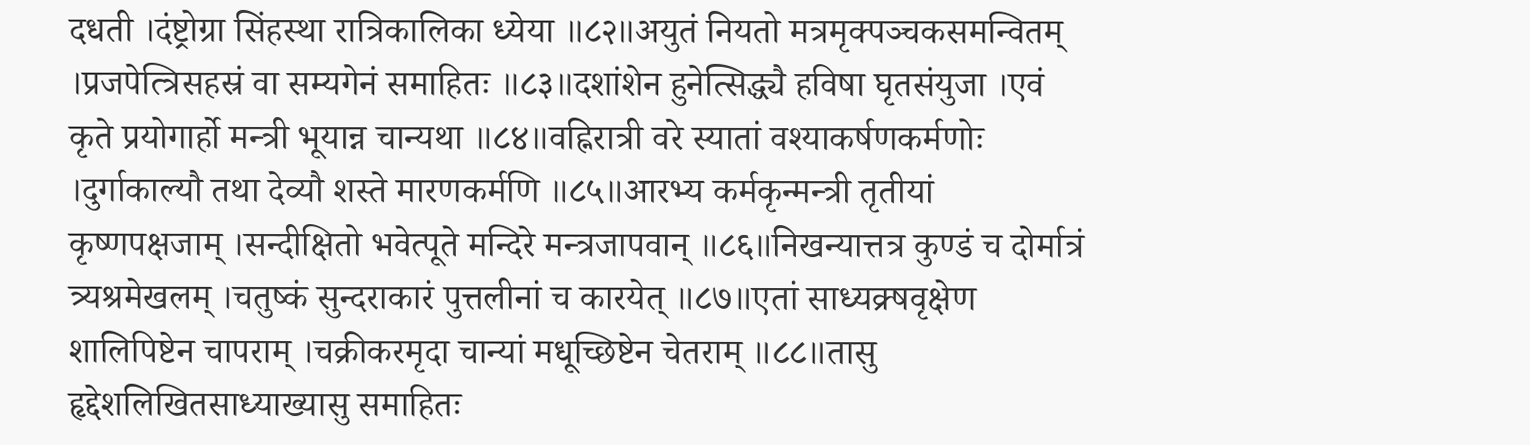दधती ।दंष्ट्रोग्रा सिंहस्था रात्रिकालिका ध्येया ॥८२॥अयुतं नियतो मत्रमृक्पञ्चकसमन्वितम् ।प्रजपेत्त्रिसहस्रं वा सम्यगेनं समाहितः ॥८३॥दशांशेन हुनेत्सिद्ध्यै हविषा घृतसंयुजा ।एवं कृते प्रयोगार्हो मन्त्री भूयान्न चान्यथा ॥८४॥वह्निरात्री वरे स्यातां वश्याकर्षणकर्मणोः ।दुर्गाकाल्यौ तथा देव्यौ शस्ते मारणकर्मणि ॥८५॥आरभ्य कर्मकृन्मन्त्री तृतीयां कृष्णपक्षजाम् ।सन्दीक्षितो भवेत्पूते मन्दिरे मन्त्रजापवान् ॥८६॥निखन्यात्तत्र कुण्डं च दोर्मात्रं त्र्यश्रमेखलम् ।चतुष्कं सुन्दराकारं पुत्तलीनां च कारयेत् ॥८७॥एतां साध्यक्र्षवृक्षेण शालिपिष्टेन चापराम् ।चक्रीकरमृदा चान्यां मधूच्छिष्टेन चेतराम् ॥८८॥तासु हृद्देशलिखितसाध्याख्यासु समाहितः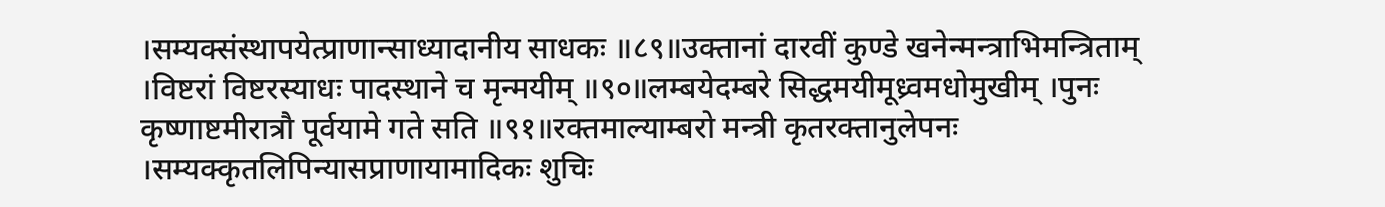।सम्यक्संस्थापयेत्प्राणान्साध्यादानीय साधकः ॥८९॥उक्तानां दारवीं कुण्डे खनेन्मन्त्राभिमन्त्रिताम् ।विष्टरां विष्टरस्याधः पादस्थाने च मृन्मयीम् ॥९०॥लम्बयेदम्बरे सिद्धमयीमूध्र्वमधोमुखीम् ।पुनः कृष्णाष्टमीरात्रौ पूर्वयामे गते सति ॥९१॥रक्तमाल्याम्बरो मन्त्री कृतरक्तानुलेपनः ।सम्यक्कृतलिपिन्यासप्राणायामादिकः शुचिः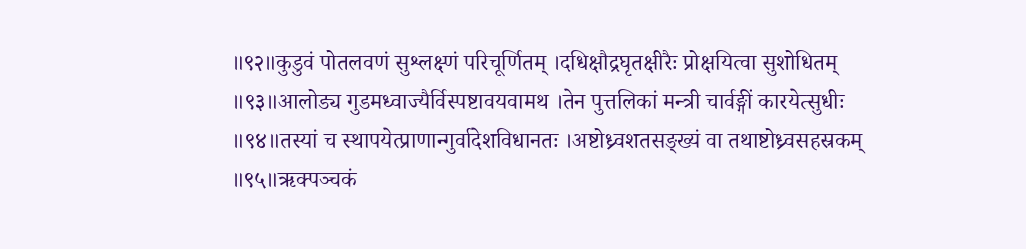॥९२॥कुडुवं पोतलवणं सुश्लक्ष्णं परिचूर्णितम् ।दधिक्षौद्रघृतक्षीरैः प्रोक्षयित्वा सुशोधितम् ॥९३॥आलोड्य गुडमध्वाज्यैर्विस्पष्टावयवामथ ।तेन पुत्तलिकां मन्त्री चार्वङ्गीं कारयेत्सुधीः ॥९४॥तस्यां च स्थापयेत्प्राणान्गुर्वादेशविधानतः ।अष्टोध्र्वशतसङ्ख्यं वा तथाष्टोध्र्वसहस्रकम् ॥९५॥ऋक्पञ्चकं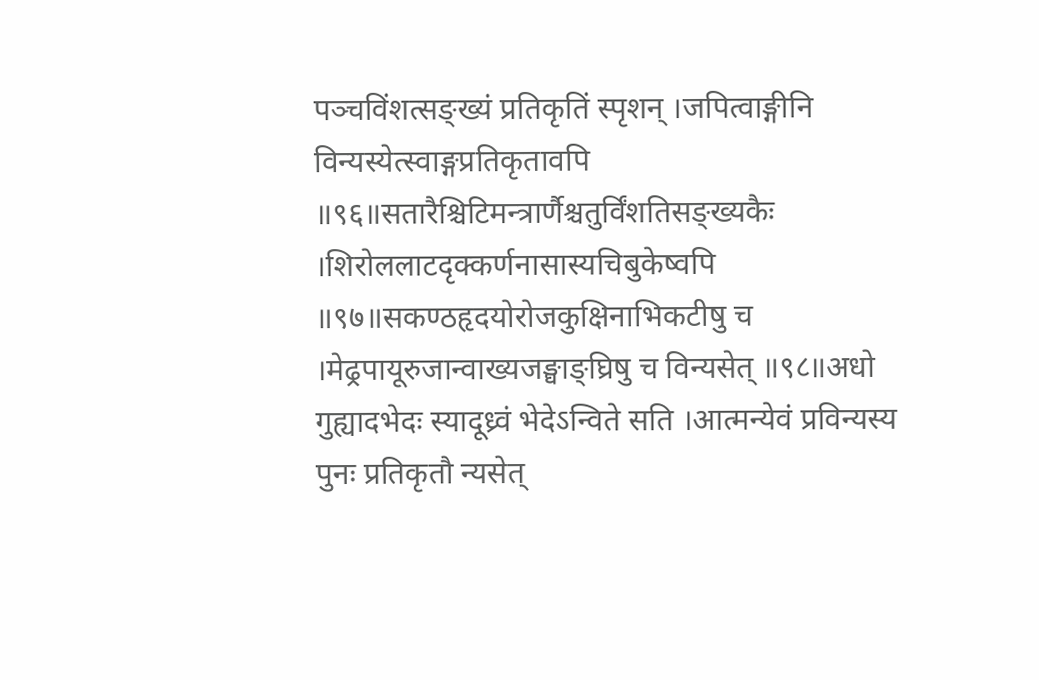पञ्चविंशत्सङ्ख्यं प्रतिकृतिं स्पृशन् ।जपित्वाङ्गीनि विन्यस्येत्स्वाङ्गप्रतिकृतावपि ॥९६॥सतारैश्चिटिमन्त्रार्णैश्चतुर्विंशतिसङ्ख्यकैः ।शिरोललाटदृक्कर्णनासास्यचिबुकेष्वपि ॥९७॥सकण्ठहृदयोरोजकुक्षिनाभिकटीषु च ।मेढ्रपायूरुजान्वाख्यजङ्घाङ्घ्रिषु च विन्यसेत् ॥९८॥अधो गुह्यादभेदः स्यादूध्र्वं भेदेऽन्विते सति ।आत्मन्येवं प्रविन्यस्य पुनः प्रतिकृतौ न्यसेत्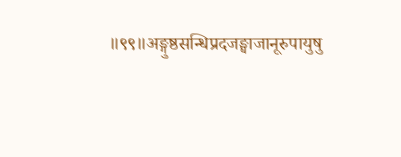॥९९॥अङ्गुष्ठसन्धिप्रदजङ्घाजानूरुपायुषु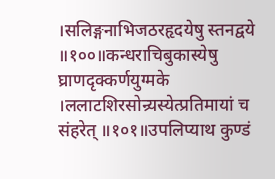।सलिङ्गनाभिजठरहृदयेषु स्तनद्वये ॥१००॥कन्धराचिबुकास्येषु घ्राणदृक्कर्णयुग्मके ।ललाटशिरसोन्र्यस्येत्प्रतिमायां च संहरेत् ॥१०१॥उपलिप्याथ कुण्डं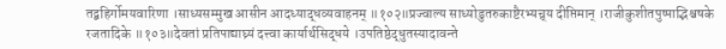तद्बहिर्गोमयवारिणा ।साध्यसम्मुख आसीन आदध्याद्धव्यवाहनम् ॥१०२॥प्रज्वाल्य साध्योडुतरुकाष्टैरभ्यच्र्य दीप्तिमान् ।राजीकुशीतपुष्पाद्भिश्चषके रजतादिके ॥१०३॥देवतां प्रतिपाद्याघ्र्यं दत्त्वा कार्यार्थसिद्धये ।उपतिष्ठेद्धुतस्यादावन्ते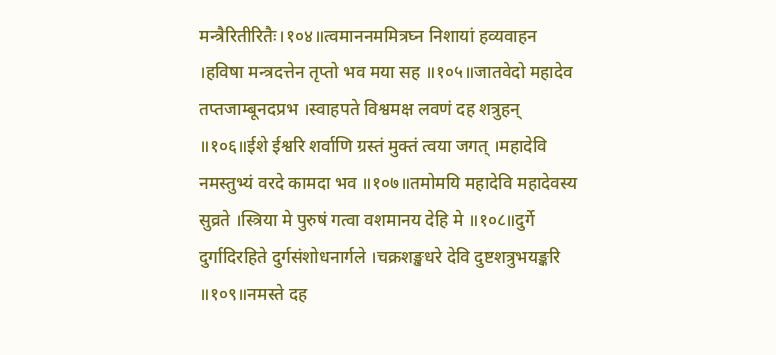मन्त्रैरितीरितैः।१०४॥त्वमाननममित्रघ्न निशायां हव्यवाहन ।हविषा मन्त्रदत्तेन तृप्तो भव मया सह ॥१०५॥जातवेदो महादेव तप्तजाम्बूनदप्रभ ।स्वाहपते विश्वमक्ष लवणं दह शत्रुहन् ॥१०६॥ईशे ईश्वरि शर्वाणि ग्रस्तं मुक्तं त्वया जगत् ।महादेवि नमस्तुभ्यं वरदे कामदा भव ॥१०७॥तमोमयि महादेवि महादेवस्य सुव्रते ।स्त्रिया मे पुरुषं गत्वा वशमानय देहि मे ॥१०८॥दुर्गे दुर्गादिरहिते दुर्गसंशोधनार्गले ।चक्रशङ्खधरे देवि दुष्टशत्रुभयङ्करि ॥१०९॥नमस्ते दह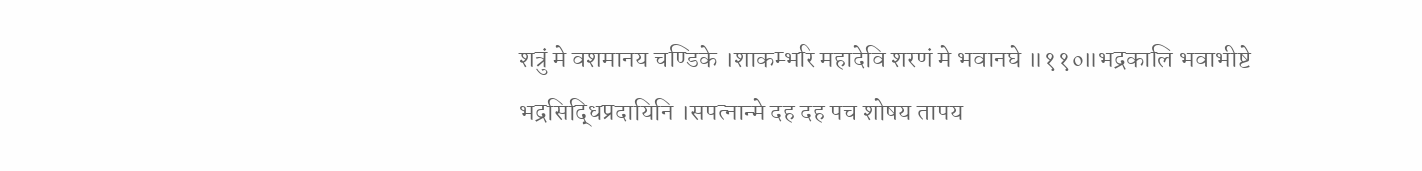शत्रुं मे वशमानय चण्डिके ।शाकम्भरि महादेवि शरणं मे भवानघे ॥११०॥भद्रकालि भवाभीष्टे भद्रसिद्धिप्रदायिनि ।सपत्नान्मे दह दह पच शोषय तापय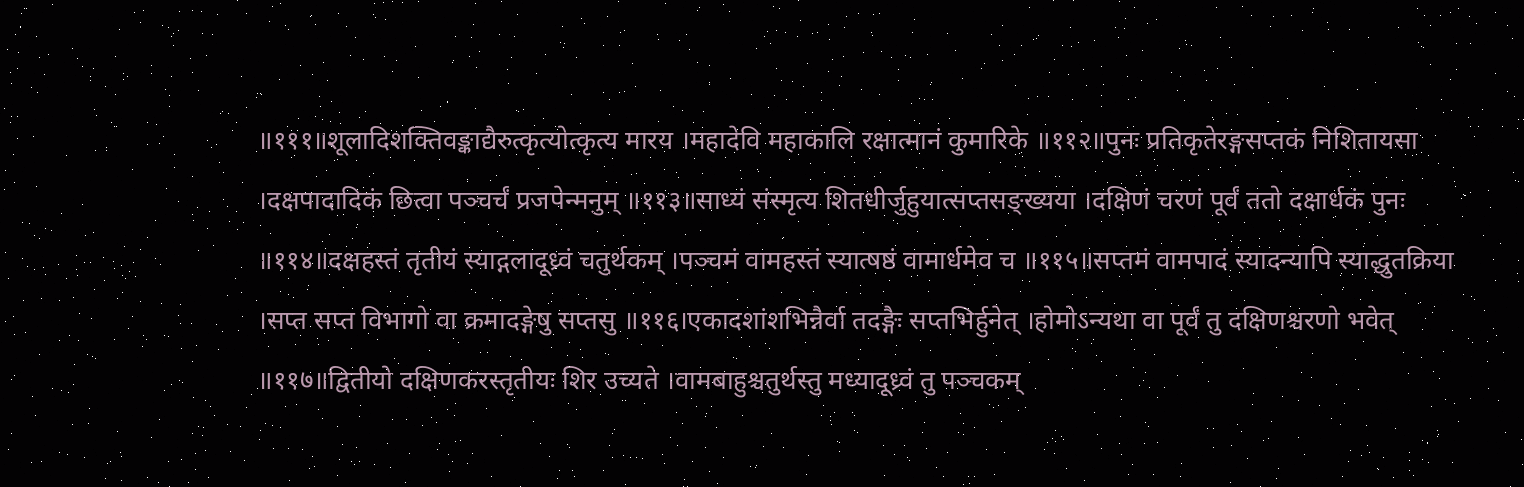॥१११॥शूलादिशक्तिवङ्काद्यैरुत्कृत्योत्कृत्य मारय ।महादेवि महाकालि रक्षात्मानं कुमारिके ॥११२॥पुनः प्रतिकृतेरङ्गसप्तकं निशितायसा ।दक्षपादादिकं छित्वा पञ्चर्चं प्रजपेन्मनुम् ॥११३॥साध्यं संस्मृत्य शितधीर्जुहुयात्सप्तसङ्ख्यया ।दक्षिणं चरणं पूर्वं ततो दक्षार्धकं पुनः ॥११४॥दक्षहस्तं तृतीयं स्याद्गलादूध्र्वं चतुर्थकम् ।पञ्चमं वामहस्तं स्यात्षष्ठं वामार्धमेव च ॥११५॥सप्तमं वामपादं स्यादन्यापि स्याद्धुतक्रिया ।सप्त सप्त विभागो वा क्रमादङ्गेषु सप्तसु ॥११६।एकादशांशभिन्नैर्वा तदङ्गैः सप्तभिर्हुनेत् ।होमोऽन्यथा वा पूर्वं तु दक्षिणश्चरणो भवेत् ॥११७॥द्वितीयो दक्षिणकरस्तृतीयः शिर उच्यते ।वामबाहुश्चतुर्थस्तु मध्यादूध्र्वं तु पञ्चकम्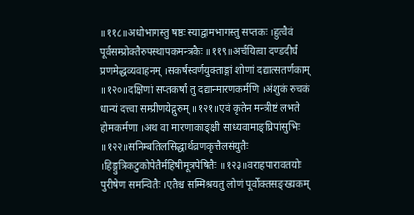॥११८॥अधोभागस्तु षष्ठः स्याद्वामभागस्तु सप्तकः ।हुत्वैवं पूर्वसम्प्रोक्तैरुपस्थापकमन्त्रकैः ॥११९॥अर्चयित्वा दण्डदीर्घं प्रणमेद्धव्यवाहनम् ।सकर्षस्वर्णयुक्ताङ्गां शोणां दद्यात्सतर्णकाम् ॥१२०॥दक्षिणां सप्तकर्षां तु दद्यान्मारणकर्मणि ।अंशुकं रुचकं धान्यं दत्त्वा सम्प्रीणयेद्गुरुम् ॥१२१॥एवं कृतेन मन्त्रीष्टं लभते होमकर्मणा ।अथ वा मारणाकाङ्क्षी साध्यवामाङ्घ्रिपांसुभिः ॥१२२॥सनिम्बतिलसिद्धार्थव्रणकृत्तैलसंयुतैः ।हिङ्गुत्रिकटुकोपेतैर्महिषीमूत्रपेषितैः ॥१२३॥वराहपारावतयोः पुरीषेण समन्वितैः ।एतैश्च सम्मिश्रयतु लोणं पूर्वोक्तसङ्ख्यकम्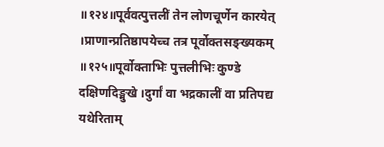॥१२४॥पूर्ववत्पुत्तलीं तेन लोणचूर्णेन कारयेत् ।प्राणान्प्रतिष्ठापयेच्च तत्र पूर्वोक्तसङ्ख्यकम् ॥१२५॥पूर्वोक्ताभिः पुत्तलीभिः कुण्डे दक्षिणदिङ्मुखे ।दुर्गां वा भद्रकालीं वा प्रतिपद्य यथेरिताम्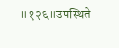॥१२६॥उपस्थिते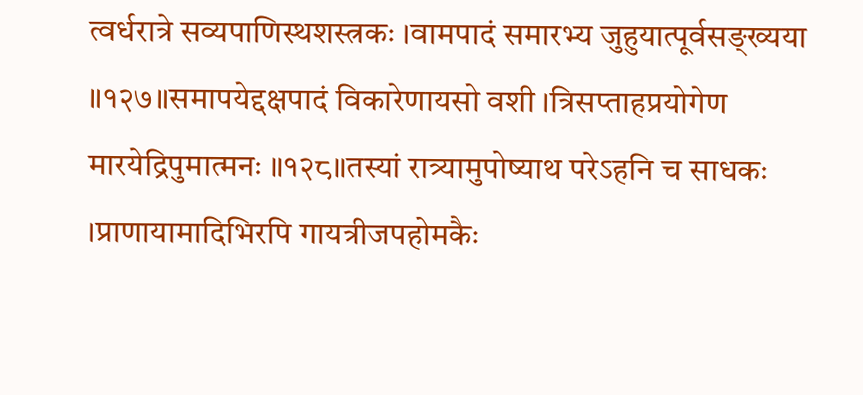त्वर्धरात्रे सव्यपाणिस्थशस्त्रकः ।वामपादं समारभ्य जुहुयात्पूर्वसङ्ख्यया ॥१२७॥समापयेद्दक्षपादं विकारेणायसो वशी ।त्रिसप्ताहप्रयोगेण मारयेद्रिपुमात्मनः ॥१२८॥तस्यां रात्र्यामुपोष्याथ परेऽहनि च साधकः ।प्राणायामादिभिरपि गायत्रीजपहोमकैः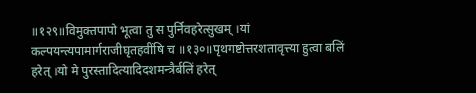॥१२९॥विमुक्तपापो भूत्वा तु स पुर्निवहरेत्सुखम् ।यां कल्पयन्त्यपामार्गराजीघृतहवींषि च ॥१३०॥पृथगष्टोत्तरशतावृत्त्या हुत्वा बलिं हरेत् ।यो मे पुरस्तादित्यादिदशमन्त्रैर्बलिं हरेत्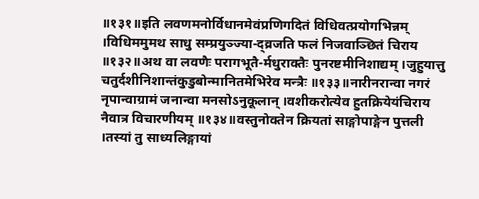॥१३१॥इति लवणमनोर्विधानमेवंप्रणिगदितं विधिवत्प्रयोगभिन्नम् ।विधिममुमथ साधु सम्प्रयुञ्ज्या-द्व्रजति फलं निजवाञ्छितं चिराय ॥१३२॥अथ वा लवणैः परागभूतै-र्मधुराक्तैः पुनरष्टमीनिशाद्यम् ।जुहुयात्तु चतुर्दशीनिशान्तंकुडुबोन्मानितमेभिरेव मन्त्रैः ॥१३३॥नारीनरान्वा नगरं नृपान्वाग्रामं जनान्वा मनसोऽनुकूलान् ।वशीकरोत्येव हुतक्रियेयंचिराय नैवात्र विचारणीयम् ॥१३४॥वस्तुनोक्तेन क्रियतां साङ्गोपाङ्गेन पुत्तली ।तस्यां तु साध्यलिङ्गायां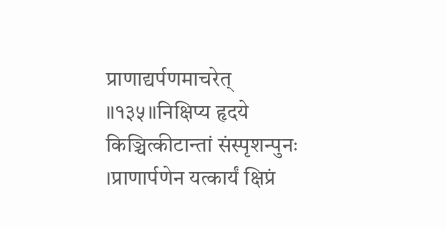प्राणाद्यर्पणमाचरेत् ॥१३५॥निक्षिप्य हृदये किञ्चित्कीटान्तां संस्पृशन्पुनः ।प्राणार्पणेन यत्कार्यं क्षिप्रं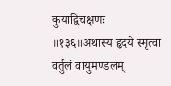कुयाद्विचक्षणः ॥१३६॥अथास्य हृदये स्मृत्वा वर्तुलं वायुमण्डलम्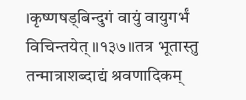।कृष्णषड्बिन्दुगं वायुं वायुगर्भं विचिन्तयेत् ॥१३७॥तत्र भूतास्तु तन्मात्राशब्दाद्यं श्रवणादिकम्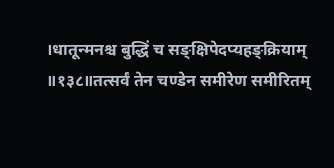।धातून्मनश्च बुद्धिं च सङ्क्षिपेदप्यहङ्क्रियाम् ॥१३८॥तत्सर्वं तेन चण्डेन समीरेण समीरितम्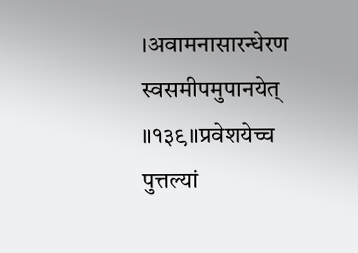।अवामनासारन्धेरण स्वसमीपमुपानयेत् ॥१३९॥प्रवेशयेच्च पुत्तल्यां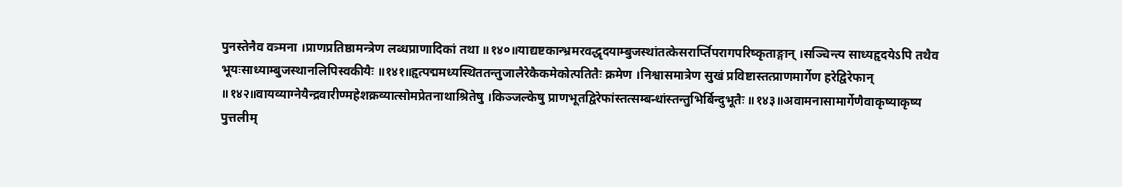पुनस्तेनैव वत्र्मना ।प्राणप्रतिष्ठामन्त्रेण लब्धप्राणादिकां तथा ॥१४०॥याद्यष्टकान्भ्रमरवद्धृदयाम्बुजस्थांतत्केसरार्प्तिपरागपरिष्कृताङ्गान् ।सञ्चिन्त्य साध्यहृदयेऽपि तथैव भूयःसाध्याम्बुजस्थानलिपिस्वकीयैः ॥१४१॥हृत्पद्ममध्यस्थिततन्तुजालैरेकैकमेकोत्पतितैः क्रमेण ।निश्वासमात्रेण सुखं प्रविष्टास्तत्प्राणमार्गेण हरेद्विरेफान् ॥१४२॥वायव्याग्नेयैन्द्रवारीण्महेशक्रव्यात्सोमप्रेतनाथाश्रितेषु ।किञ्जल्केषु प्राणभूतद्विरेफांस्तत्सम्बन्धांस्तन्तुभिर्बिन्दुभूतैः ॥१४३॥अवामनासामार्गेणैवाकृष्याकृष्य पुत्तलीम्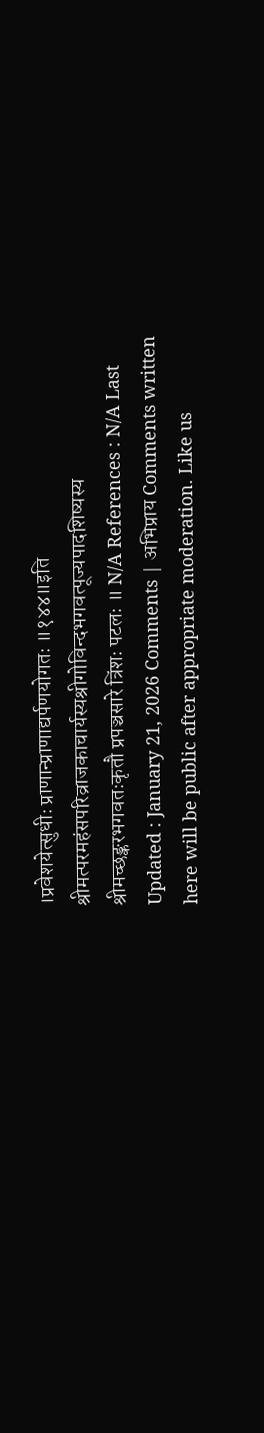।प्रवेशयेत्सुधीः प्राणान्प्राणाद्यर्पणयोगतः ॥१४४॥इति श्रीमत्परमहंसपरिव्राजकाचार्यस्यश्रीगोविन्दभगवत्पूज्यपादशिष्यस्य श्रीमच्छङ्करभगवतःकृतौ प्रपञ्चसारे त्रिंशः पटलः ॥ N/A References : N/A Last Updated : January 21, 2026 Comments | अभिप्राय Comments written here will be public after appropriate moderation. Like us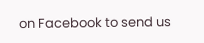on Facebook to send us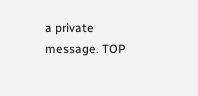a private message. TOP